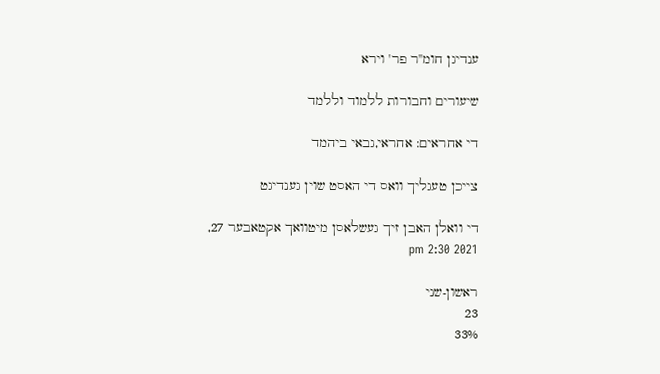ענדיגן חומ''ר פר' וירא

שיעורים וחבורות ללמוד וללמד

די אחראים: אחראי,גבאי ביהמד

צייכן טעגליך וואס די האסט שוין גענדיגט

די וואלן האבן זיך געשלאסן מיטוואך אקטאבער 27, 2021 2:30 pm

ראשון-שני
23
33%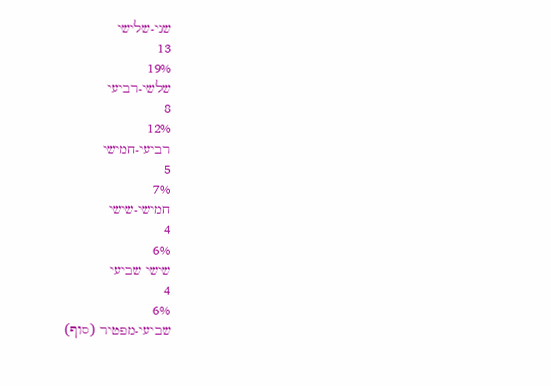שני-שלישי
13
19%
שלשי-רביעי
8
12%
רביעי-חמישי
5
7%
חמישי-שישי
4
6%
שישי שביעי
4
6%
שביעי-מפטיר (סוף)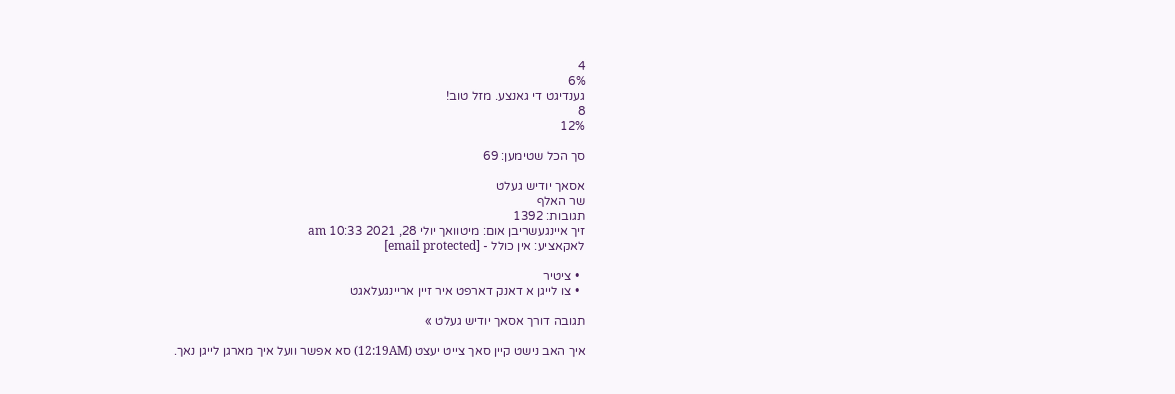4
6%
גענדיגט די גאנצע. מזל טוב!
8
12%

סך הכל שטימען: 69

אסאך יודיש געלט
שר האלף
תגובות: 1392
זיך איינגעשריבן אום: מיטוואך יולי 28, 2021 10:33 am
לאקאציע: אין כולל - [email protected]

  • ציטיר
  • צו לייגן א דאנק דארפט איר זיין אריינגעלאגט

תגובה דורך אסאך יודיש געלט »

איך האב נישט קיין סאך צייט יעצט (12:19AM) סא אפשר וועל איך מארגן לייגן נאך.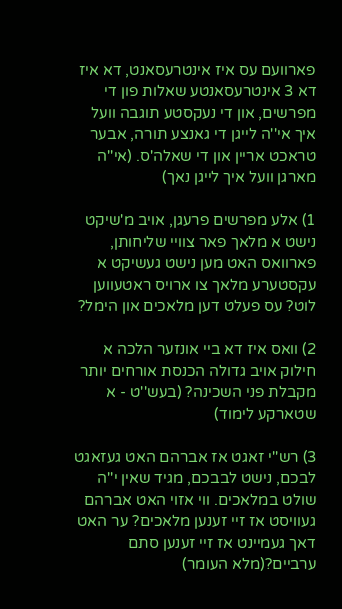פארוועם עס איז אינטרעסאנט, דא איז דא 3 אינטרעסאנטע שאלות פון די מפרשים, און די נעקסטע תוגבה וועל איך אי''ה לייגן די גאנצע תורה, אבער טראכט אריין און די שאלה'ס. (אי''ה מארגן וועל איך לייגן נאך)

1) אלע מפרשים פרעגן, אויב מ'שיקט נישט א מלאך פאר צוויי שליחותן, פארוואס האט מען נישט געשיקט א עקסטערע מלאך צו ארויס ראטעווען לוט? עס פעלט דען מלאכים און הימל?

2) וואס איז דא ביי אונזער הלכה א חילוק אויב גדולה הכנסת אורחים יותר מקבלת פני השכינה? (בעש''ט - א שטארקע לימוד)

3) רש''י זאגט אז אברהם האט געזאגט לבכם, נישט לבבכם, מגיד שאין י''ה שולט במלאכים. ווי אזוי האט אברהם געוויסט אז זיי זענען מלאכים? ער האט דאך געמיינט אז זיי זענען סתם ערביים?(מלא העומר)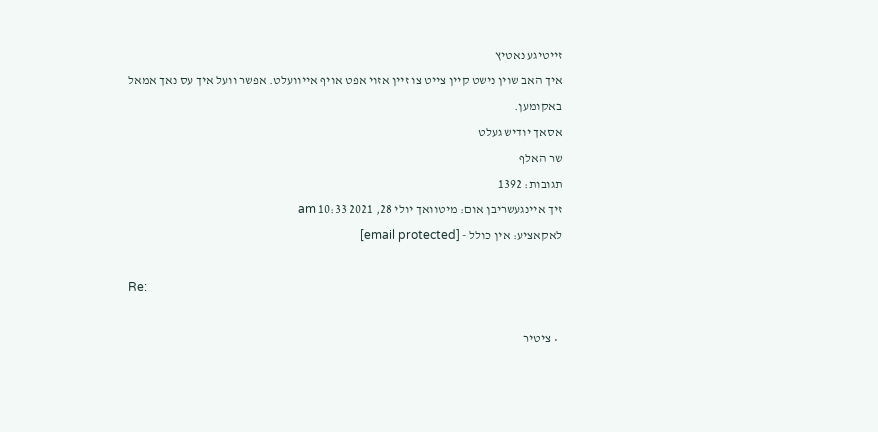זייטיגע נאטיץ
איך האב שוין נישט קיין צייט צו זיין אזוי אפט אויף אייוועלט. אפשר וועל איך עס נאך אמאל באקומען.
אסאך יודיש געלט
שר האלף
תגובות: 1392
זיך איינגעשריבן אום: מיטוואך יולי 28, 2021 10:33 am
לאקאציע: אין כולל - [email protected]

Re:

  • ציטיר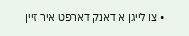• צו לייגן א דאנק דארפט איר זיין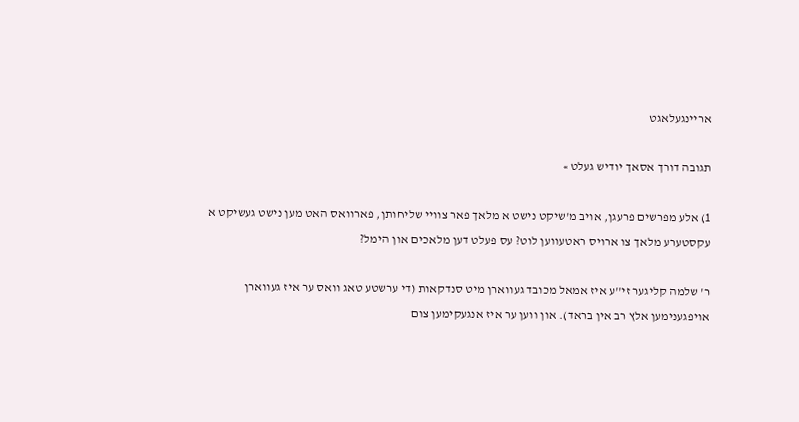אריינגעלאגט

תגובה דורך אסאך יודיש געלט »

1) אלע מפרשים פרעגן, אויב מ'שיקט נישט א מלאך פאר צוויי שליחותן, פארוואס האט מען נישט געשיקט א עקסטערע מלאך צו ארויס ראטעווען לוט? עס פעלט דען מלאכים און הימל?

ר' שלמה קליגער זי''ע איז אמאל מכובד געווארן מיט סנדקאות (די ערשטע טאג וואס ער איז געווארן אויפגענימען אלץ רב אין בראד). און ווען ער איז אנגעקימען צום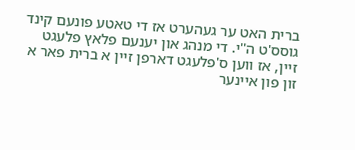ברית האט ער געהערט אז די טאטע פונעם קינד גוסס'ט ה''י. די מנהג און יענעם פלאץ פלעגט זיין, אז ווען ס'פלעגט דארפן זיין א ברית פאר א זון פון איינער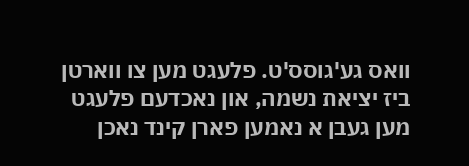וואס גע'גוסס'ט. פלעגט מען צו ווארטן ביז יציאת נשמה, און נאכדעם פלעגט מען געבן א נאמען פארן קינד נאכן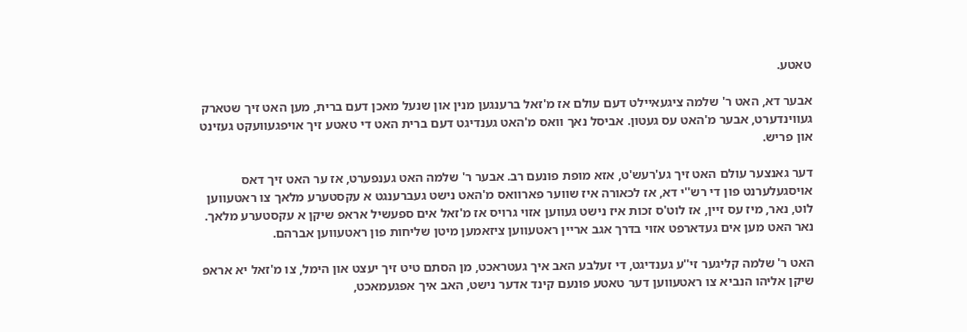טאטע.

אבער דא, האט ר' שלמה ציגעאיילט דעם עולם אז מ'זאל ברענגען מנין און שנעל מאכן דעם ברית, מען האט זיך שטארק געווינדערט, אבער מ'האט עס געטון. אביסל נאך וואס מ'האט גענדיגט דעם ברית האט די טאטע זיך אויפגעוועקט געזינט און פריש.

דער גאנצער עולם האט זיך גע'רעש'ט, אזא מופת פונעם רב. אבער ר' שלמה האט גענפערט, אז ער האט זיך דאס אויסגעלערנט פון די רש''י דא, אז לכאורה איז שווער פארוואס מ'האט נישט געברענגט א עקסטערע מלאך צו ראטעווען לוט, נאר, מיז עס זיין, אז לוט'ס זכות איז נישט געווען אזוי גרויס אז מ'זאל אים ספעשיל אראפ שיקן א עקסטערע מלאך. נאר האט מען אים געדארפט אזוי בדרך אגב אריין ראטעווען ציזאמען מיטן שליחות פון ראטעווען אברהם.

האט ר' שלמה קליגער זי''ע גענדיגט, די זעלבע האב איך געטראכט, מן הסתם טיט זיך יעצט און הימל, צו מ'זאל יא אראפ שיקן אליהו הנביא צו ראטעווען דער טאטע פונעם קינד אדער נישט, האב איך אפגעמאכט,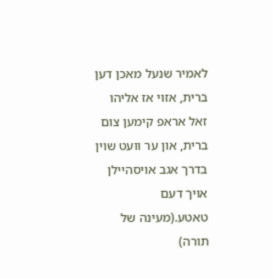לאמיר שנעל מאכן דען ברית, אזוי אז אליהו זאל אראפ קימען צום ברית, און ער וועט שוין בדרך אגב אויסהיילן אויך דעם טאטע.(מעינה של תורה)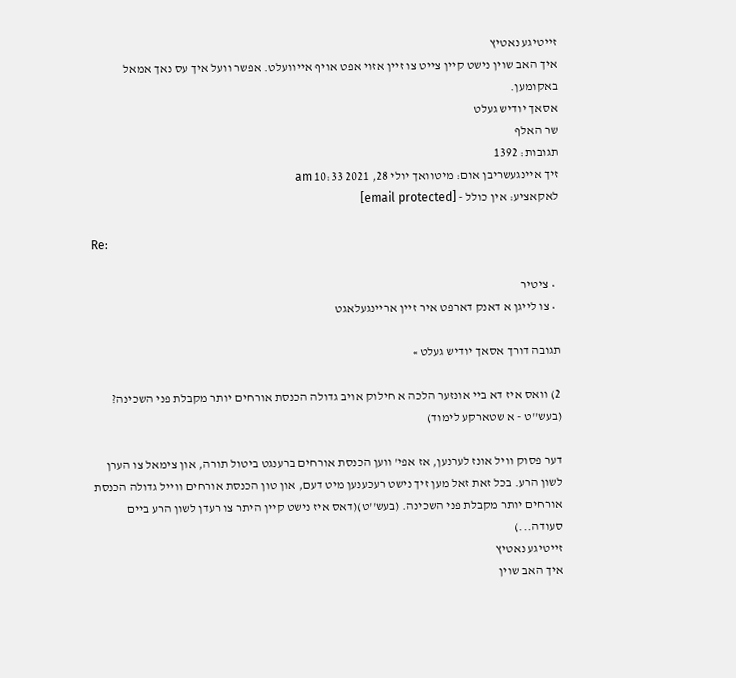זייטיגע נאטיץ
איך האב שוין נישט קיין צייט צו זיין אזוי אפט אויף אייוועלט. אפשר וועל איך עס נאך אמאל באקומען.
אסאך יודיש געלט
שר האלף
תגובות: 1392
זיך איינגעשריבן אום: מיטוואך יולי 28, 2021 10:33 am
לאקאציע: אין כולל - [email protected]

Re:

  • ציטיר
  • צו לייגן א דאנק דארפט איר זיין אריינגעלאגט

תגובה דורך אסאך יודיש געלט »

2) וואס איז דא ביי אונזער הלכה א חילוק אויב גדולה הכנסת אורחים יותר מקבלת פני השכינה? (בעש''ט - א שטארקע לימוד)

דער פסוק וויל אונז לערנען, אז אפי' ווען הכנסת אורחים ברענגט ביטול תורה, און צימאל צו הערן לשון הרע. בכל זאת זאל מען זיך נישט רעכענען מיט דעם, און טון הכנסת אורחים ווייל גדולה הכנסת אורחים יותר מקבלת פני השכינה. (בעש''ט)(דאס איז נישט קיין היתר צו רעדן לשון הרע ביים סעודה...)
זייטיגע נאטיץ
איך האב שוין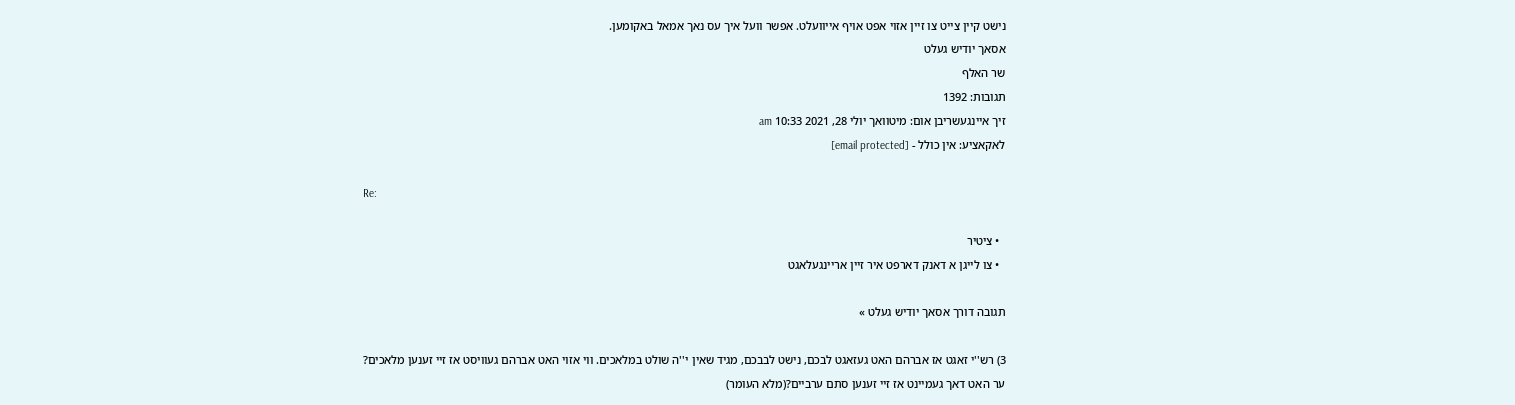נישט קיין צייט צו זיין אזוי אפט אויף אייוועלט. אפשר וועל איך עס נאך אמאל באקומען.
אסאך יודיש געלט
שר האלף
תגובות: 1392
זיך איינגעשריבן אום: מיטוואך יולי 28, 2021 10:33 am
לאקאציע: אין כולל - [email protected]

Re:

  • ציטיר
  • צו לייגן א דאנק דארפט איר זיין אריינגעלאגט

תגובה דורך אסאך יודיש געלט »

3) רש''י זאגט אז אברהם האט געזאגט לבכם, נישט לבבכם, מגיד שאין י''ה שולט במלאכים. ווי אזוי האט אברהם געוויסט אז זיי זענען מלאכים? ער האט דאך געמיינט אז זיי זענען סתם ערביים?(מלא העומר)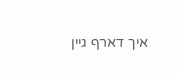איך דארף גיין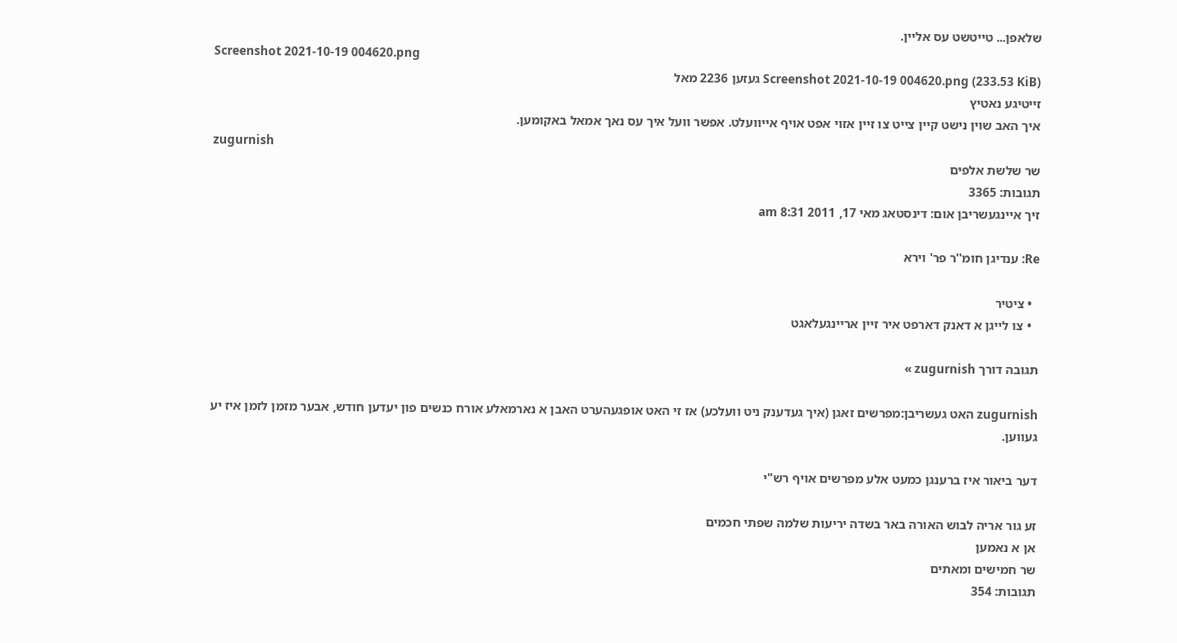שלאפן... טייטשט עס אליין.
Screenshot 2021-10-19 004620.png
Screenshot 2021-10-19 004620.png (233.53 KiB) געזען 2236 מאל
זייטיגע נאטיץ
איך האב שוין נישט קיין צייט צו זיין אזוי אפט אויף אייוועלט. אפשר וועל איך עס נאך אמאל באקומען.
zugurnish
שר שלשת אלפים
תגובות: 3365
זיך איינגעשריבן אום: דינסטאג מאי 17, 2011 8:31 am

Re: ענדיגן חומ''ר פר' וירא

  • ציטיר
  • צו לייגן א דאנק דארפט איר זיין אריינגעלאגט

תגובה דורך zugurnish »

zugurnish האט געשריבן:מפרשים זאגן (איך געדענק ניט וועלכע) אז זי האט אופגעהערט האבן א נארמאלע אורח כנשים פון יעדען חודש, אבער מזמן לזמן איז יע געווען.

דער ביאור איז ברענגן כמעט אלע מפרשים אויף רש"י

זע גור אריה לבוש האורה באר בשדה יריעות שלמה שפתי חכמים
אן א נאמען
שר חמישים ומאתים
תגובות: 354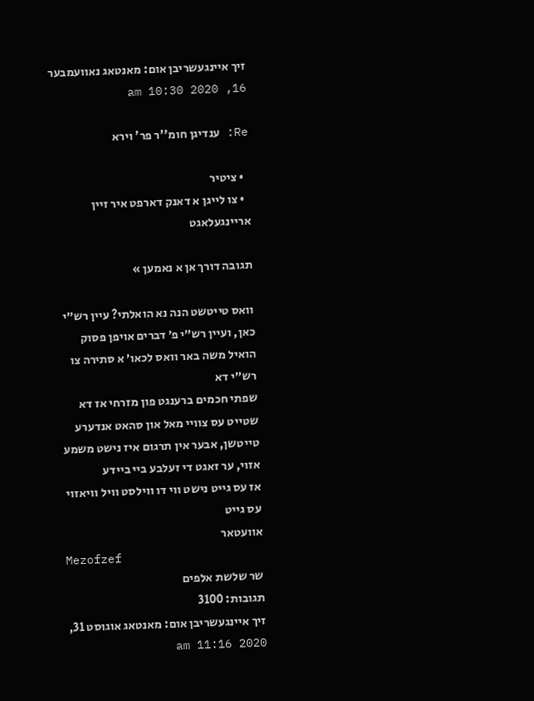זיך איינגעשריבן אום: מאנטאג נאוועמבער 16, 2020 10:30 am

Re: ענדיגן חומ''ר פר' וירא

  • ציטיר
  • צו לייגן א דאנק דארפט איר זיין אריינגעלאגט

תגובה דורך אן א נאמען »

וואס טייטשט הנה נא הואלתי? עיין רש״י כאן, ועיין רש״י פ׳ דברים אויפן פסוק הואיל משה באר וואס לכאו׳ א סתירה צו רש״י דא
שפתי חכמים ברענגט פון מזרחי אז דא שטייט עס צוויי מאל און סהאט אנדערע טייטשן, אבער אין תרגום איז נישט משמע אזוי, ער זאגט די זעלבע ביי ביידע
אז עס גייט נישט ווי דו ווילסט וויל וויאזוי עס גייט
אוועטאר
Mezofzef
שר שלשת אלפים
תגובות: 3100
זיך איינגעשריבן אום: מאנטאג אוגוסט 31, 2020 11:16 am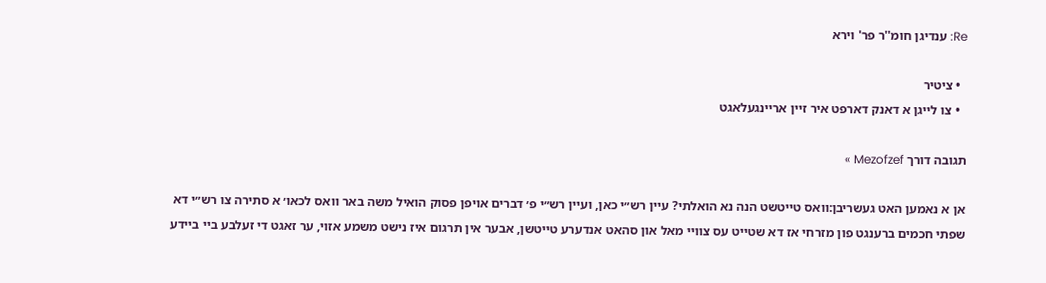Re: ענדיגן חומ''ר פר' וירא

  • ציטיר
  • צו לייגן א דאנק דארפט איר זיין אריינגעלאגט

תגובה דורך Mezofzef »

אן א נאמען האט געשריבן:וואס טייטשט הנה נא הואלתי? עיין רש״י כאן, ועיין רש״י פ׳ דברים אויפן פסוק הואיל משה באר וואס לכאו׳ א סתירה צו רש״י דא
שפתי חכמים ברענגט פון מזרחי אז דא שטייט עס צוויי מאל און סהאט אנדערע טייטשן, אבער אין תרגום איז נישט משמע אזוי, ער זאגט די זעלבע ביי ביידע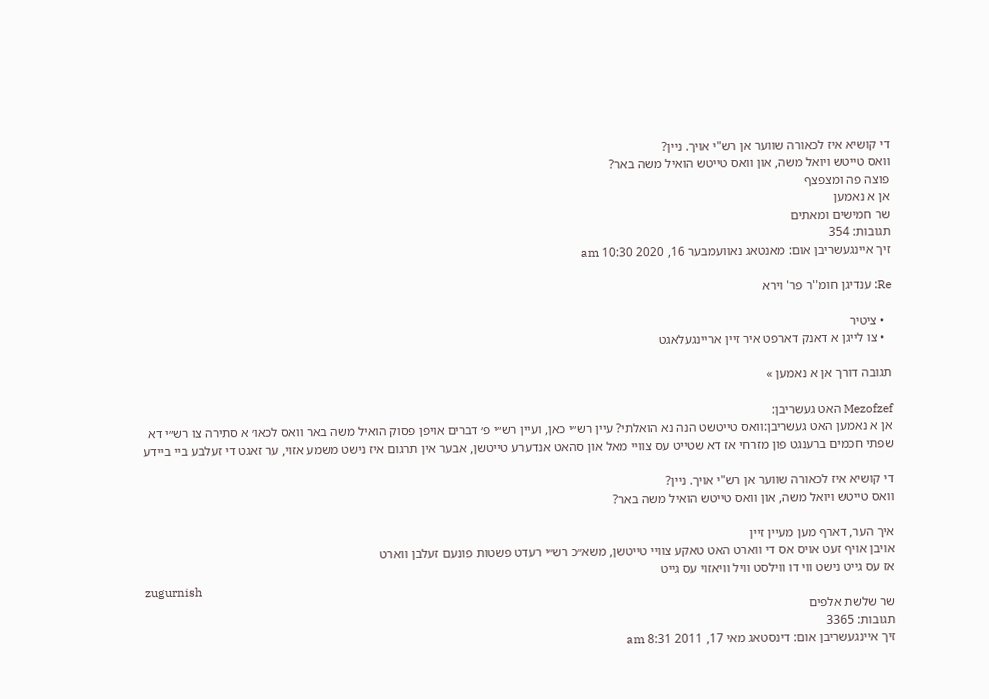די קושיא איז לכאורה שווער אן רש"י אויך. ניין?
וואס טייטש ויואל משה, און וואס טייטש הואיל משה באר?
פוצה פה ומצפצף
אן א נאמען
שר חמישים ומאתים
תגובות: 354
זיך איינגעשריבן אום: מאנטאג נאוועמבער 16, 2020 10:30 am

Re: ענדיגן חומ''ר פר' וירא

  • ציטיר
  • צו לייגן א דאנק דארפט איר זיין אריינגעלאגט

תגובה דורך אן א נאמען »

Mezofzef האט געשריבן:
אן א נאמען האט געשריבן:וואס טייטשט הנה נא הואלתי? עיין רש״י כאן, ועיין רש״י פ׳ דברים אויפן פסוק הואיל משה באר וואס לכאו׳ א סתירה צו רש״י דא
שפתי חכמים ברענגט פון מזרחי אז דא שטייט עס צוויי מאל און סהאט אנדערע טייטשן, אבער אין תרגום איז נישט משמע אזוי, ער זאגט די זעלבע ביי ביידע

די קושיא איז לכאורה שווער אן רש"י אויך. ניין?
וואס טייטש ויואל משה, און וואס טייטש הואיל משה באר?

איך הער, דארף מען מעיין זיין
אויבן אויף זעט אויס אס די ווארט האט טאקע צוויי טייטשן, משא״כ רש״י רעדט פשטות פונעם זעלבן ווארט
אז עס גייט נישט ווי דו ווילסט וויל וויאזוי עס גייט
zugurnish
שר שלשת אלפים
תגובות: 3365
זיך איינגעשריבן אום: דינסטאג מאי 17, 2011 8:31 am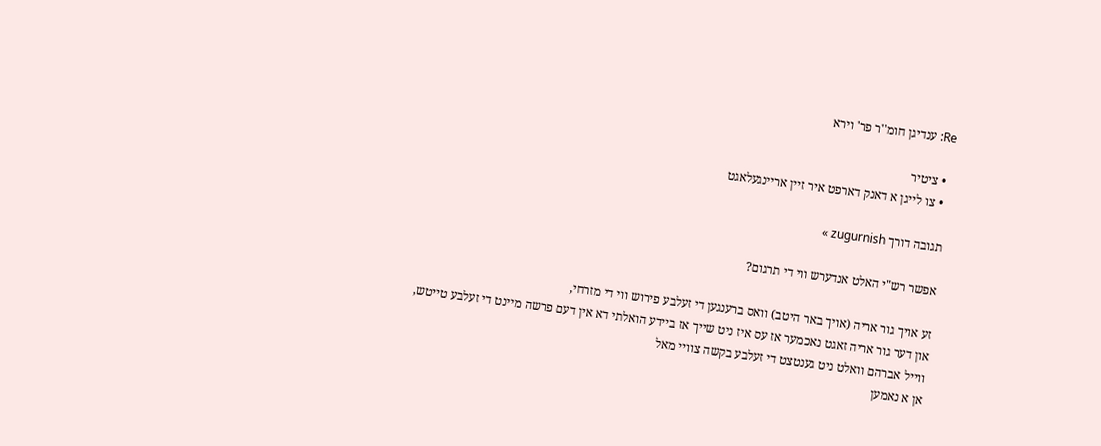Re: ענדיגן חומ''ר פר' וירא

  • ציטיר
  • צו לייגן א דאנק דארפט איר זיין אריינגעלאגט

תגובה דורך zugurnish »

אפשר רש"י האלט אנדערש ווי די תרגום?

זע אויך גור אריה (אויך באר היטב) וואס ברענגען די זעלבע פירוש ווי די מזרחי,
און דער גור אריה זאגט נאכמער אז עס איז ניט שייך אז ביידע הואלתי דא אין דעם פרשה מיינט די זעלבע טייטש,
ווייל אברהם וואלט ניט גענטצט די זעלבע בקשה צוויי מאל
אן א נאמען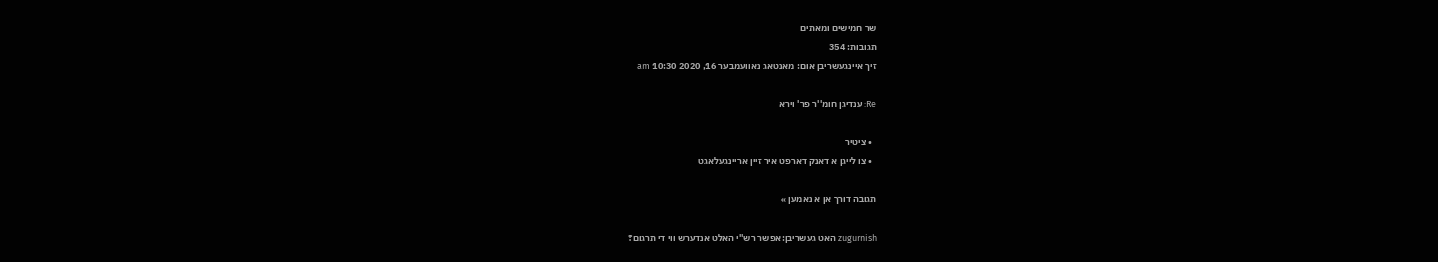שר חמישים ומאתים
תגובות: 354
זיך איינגעשריבן אום: מאנטאג נאוועמבער 16, 2020 10:30 am

Re: ענדיגן חומ''ר פר' וירא

  • ציטיר
  • צו לייגן א דאנק דארפט איר זיין אריינגעלאגט

תגובה דורך אן א נאמען »

zugurnish האט געשריבן:אפשר רש"י האלט אנדערש ווי די תרגום?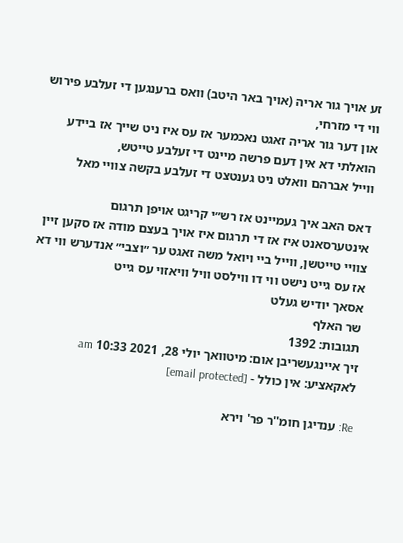זע אויך גור אריה (אויך באר היטב) וואס ברענגען די זעלבע פירוש ווי די מזרחי,
און דער גור אריה זאגט נאכמער אז עס איז ניט שייך אז ביידע הואלתי דא אין דעם פרשה מיינט די זעלבע טייטש,
ווייל אברהם וואלט ניט גענטצט די זעלבע בקשה צוויי מאל

דאס האב איך געמיינט אז רש״י קריגט אויפן תרגום
אינטערסאנט איז אז די תרגום איז אויך בעצם מודה אז סקען זיין צוויי טייטשן, ווייל ביי ויואל משה זאגט ער ״וצבי״ אנדערש ווי דא
אז עס גייט נישט ווי דו ווילסט וויל וויאזוי עס גייט
אסאך יודיש געלט
שר האלף
תגובות: 1392
זיך איינגעשריבן אום: מיטוואך יולי 28, 2021 10:33 am
לאקאציע: אין כולל - [email protected]

Re: ענדיגן חומ''ר פר' וירא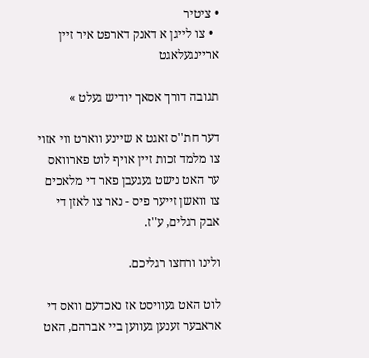• ציטיר
  • צו לייגן א דאנק דארפט איר זיין אריינגעלאגט

תגובה דורך אסאך יודיש געלט »

דער חת''ס זאגט א שיינע ווארט ווי אזוי צו מלמד זכות זיין אויף לוט פארוואס ער האט נישט געגעבן פאר די מלאכים צו וואשן זייער פיס - נאר צו לאזן די אבק רגלים, ע''ז.

ולינו ורחצו רגליכם.

לוט האט געוויסט אז נאכדעם וואס די אראבער זענען געווען ביי אברהם, האט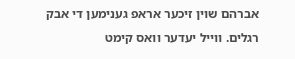אברהם שוין זיכער אראפ גענימען די אבק רגלים. ווייל יעדער וואס קימט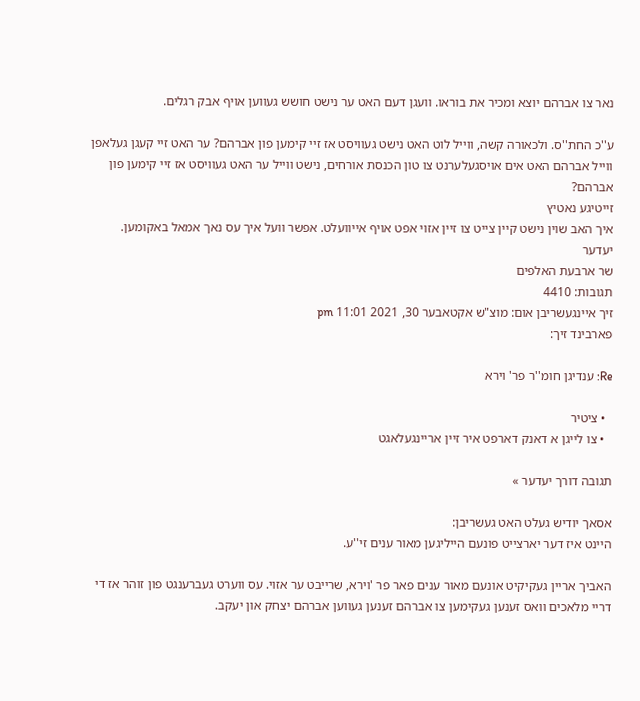נאר צו אברהם יוצא ומכיר את בוראו. וועגן דעם האט ער נישט חושש געווען אויף אבק רגלים.

ע''כ החת''ס. ולכאורה קשה, ווייל לוט האט נישט געוויסט אז זיי קימען פון אברהם? ער האט זיי קעגן געלאפן ווייל אברהם האט אים אויסגעלערנט צו טון הכנסת אורחים, נישט ווייל ער האט געוויסט אז זיי קימען פון אברהם?
זייטיגע נאטיץ
איך האב שוין נישט קיין צייט צו זיין אזוי אפט אויף אייוועלט. אפשר וועל איך עס נאך אמאל באקומען.
יעדער
שר ארבעת האלפים
תגובות: 4410
זיך איינגעשריבן אום: מוצ"ש אקטאבער 30, 2021 11:01 pm
פארבינד זיך:

Re: ענדיגן חומ''ר פר' וירא

  • ציטיר
  • צו לייגן א דאנק דארפט איר זיין אריינגעלאגט

תגובה דורך יעדער »

אסאך יודיש געלט האט געשריבן:
היינט איז דער יארצייט פונעם הייליגען מאור ענים זי''ע.

האביך אריין געקיקיט אונעם מאור ענים פאר פר 'וירא, שרייבט ער אזוי. עס ווערט געברענגט פון זוהר אז די דריי מלאכים וואס זענען געקימען צו אברהם זענען געווען אברהם יצחק און יעקב.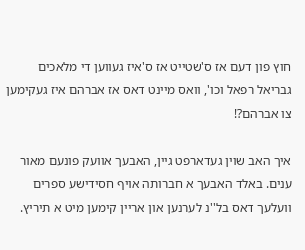חוץ פון דעם אז ס'שטייט אז ס'איז געווען די מלאכים גבריאל רפאל וכו', וואס מיינט דאס אז אברהם איז געקימען צו אברהם?!

איך האב שוין געדארפט גיין, האבעך אוועק פונעם מאור ענים. באלד האבעך א חברותה אויף חסידישע ספרים וועלעך דאס בל''נ לערנען און אריין קימען מיט א תיריץ.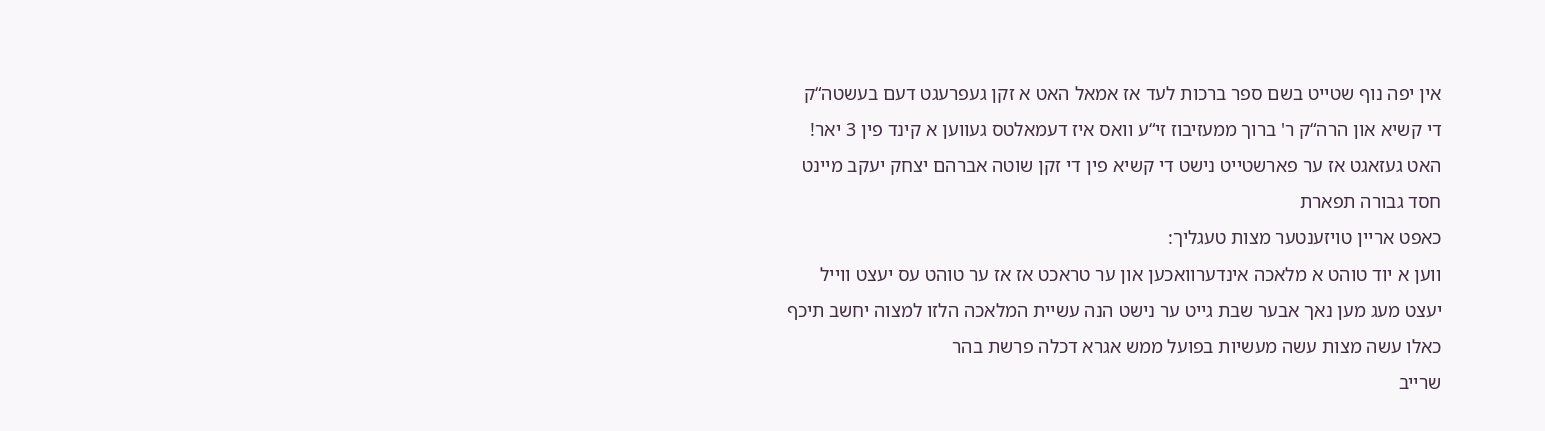אין יפה נוף שטייט בשם ספר ברכות לעד אז אמאל האט א זקן געפרעגט דעם בעשטה“ק די קשיא און הרה“ק ר' ברוך ממעזיבוז זי“ע וואס איז דעמאלטס געווען א קינד פין 3 יאר! האט געזאגט אז ער פארשטייט נישט די קשיא פין די זקן שוטה אברהם יצחק יעקב מיינט חסד גבורה תפארת
כאפט אריין טויזענטער מצות טעגליך:
ווען א יוד טוהט א מלאכה אינדערוואכען און ער טראכט אז אז ער טוהט עס יעצט ווייל יעצט מעג מען נאך אבער שבת גייט ער נישט הנה עשיית המלאכה הלזו למצוה יחשב תיכף כאלו עשה מצות עשה מעשיות בפועל ממש אגרא דכלה פרשת בהר
שרייב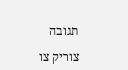תגובה

צוריק צו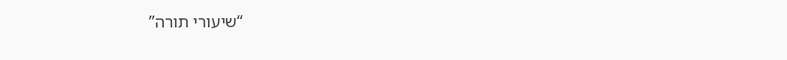“שיעורי תורה”